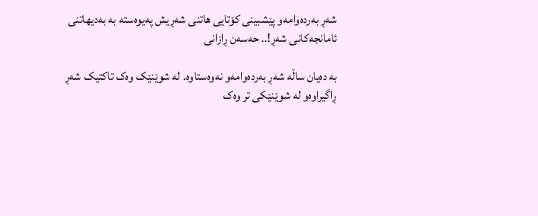شەڕ بەردەوامەو پێشبینی کۆتایی هاتنی شەڕیش پەیوەستە بە بەدیهاتنی ئامانجەکانی شەڕ!.. حەسەن ڕازانی

بە دەیان ساڵە شەڕ بەردەوامەو نەوەستاوە. لە شوێنێک وەک تاکتیک شەڕ ڕاگیراوەو لە شوێنێکی تر وەک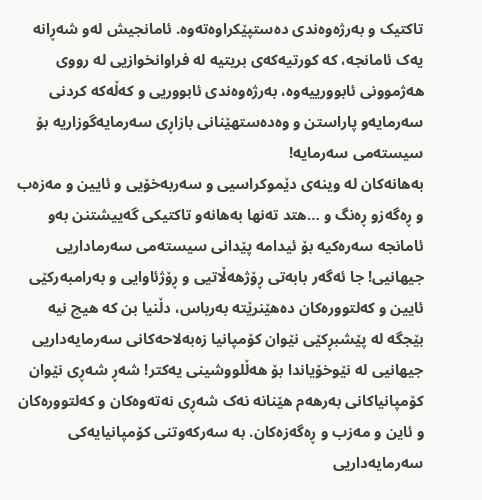تاکتیک و بەرژەوەندی دەستپێکراوەتەوە. ئامانجیش لەو شەڕانە یەک ئامانجە، کە کورتیەکەی بریتیە لە فراوانخوازیی لە رووی هەژموونی ئابوورییەوە، بەرژەوەندی ئابووریی و کەڵەکە کردنی سەرمایەو پاراستن و وەدەستهێنانی بازاڕی سەرمایەگوزاریە بۆ سیستەمی سەرمایە!
بەهانەکان لە وینەی دێموکراسیی و سەربەخۆیی و ئایین و مەزەب و ڕەگەزو ڕەنگ و …هتد تەنها بەهانەو تاکتیکی گەییشتنن بەو ئامانجە سەرەکیە بۆ ئیدامە پێدانی سیستەمی سەرماداریی جیهانیی! جا ئەگەر بابەتی ڕۆژهەڵاتیی و ڕۆژئاوایی و بەرامبەرکێی ئایین و کەلتوورەکان دەهێنرێتە بەرباس، دڵنیا بن کە هیچ نیە بێجگە لە پێشبڕکێی نێوان کۆمپانیا زەبەلاحەکانی سەرمایەداریی جیهانیی لە نێوخۆیاندا بۆ هەڵلووشینی یەکتر! شەڕ شەڕی نێوان کۆمپانیاکانی بەرهەم هێنانە نەک شەڕی نەتەوەکان و کەلتوورەکان و ئاین و مەزب و ڕەگەزەکان. بە سەرکەوتنی کۆمپانیایەکی سەرمایەداریی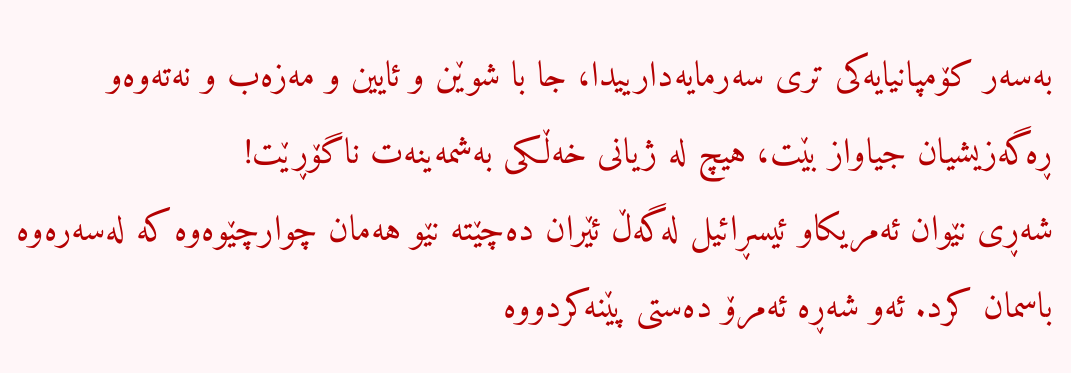بەسەر کۆمپانیایەکی تری سەرمایەدارییدا، جا با شوێن و ئایین و مەزەب و نەتەوەو ڕەگەزیشیان جیاواز بێت، هیچ لە ژیانی خەڵکی بەشمەینەت ناگۆڕێت!
شەڕی نێوان ئەمریکاو ئیسڕائیل لەگەڵ ئێران دەچێتە نێو هەمان چوارچێوەوە کە لەسەرەوە باسمان کرد. ئەو شەڕە ئەمرۆ دەستی پێنەکردووە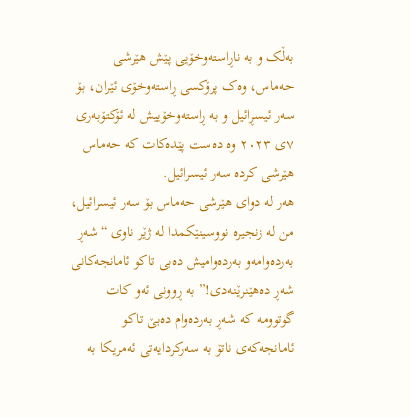بەڵک و بە ناڕاستەوخۆیی پێش هێرشی حەماس، وەک پرۆکسی ڕاستەوخۆی ئێران، بۆ سەر ئیسڕائیل و بە ڕاستەوخۆییش لە ئۆکتۆبەری ٧ی ٢٠٢٣ وە دەست پێدەکات کە حەماس هێرشی کردە سەر ئیسرائیل.
هەر لە دوای هێرشی حەماس بۆ سەر ئیسرائیل، من لە زنجیرە نووسینێکمدا لە ژێر ناوی “شەڕ بەردەوامەو بەردەوامیش دەبی تاکو ئامانجەکانی شەڕ دەهێنرێنەدی!” بە ڕوونی ئەو کات گوتوومە کە شەڕ بەردەوام دەبێ تاکو ئامانجەکەی ناتۆ بە سەرکردایەتی ئەمریکا بە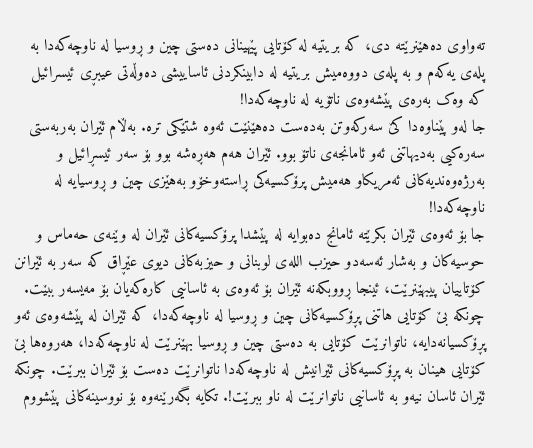تەواوی دەهێنرێتە دی، کە بریتیە لە کۆتایی پێهینانی دەستی چین و ڕوسیا لە ناوچەکەدا بە پلەی یەکەم و بە پلەی دووەمیش بریتیە لە دابینکردنی ئاساییشی دەوڵەتی عیبڕی ئیسرائیل کە وەک بەرەی پێشەوەی ناتۆیە لە ناوچەکەدا!
جا لەو پێناوەدا کێ سەرکەوتن بەدەست دەهێنێت ئەوە شتێکی ترە. بەڵام ئێران بەربەستی سەرەکیی بەدیهاتنی ئەو ئامانجەی ناتۆ بوو. ئێران هەم هەڕەشە بوو بۆ سەر ئیسڕائیل و بەرژەوەندیەکانی ئەمریکاو هەمیش پرۆکسیەکی ڕاستەوخۆو بەهێزی چین و ڕوسیایە لە ناوچەکەدا!
جا بۆ ئەوەی ئێران بکرێتە ئامانج دەبوایە لە پێشدا پرۆکسیەکانی ئێران لە وێنەی حەماس و حوسیەکان و بەشار ئەسەدو حیزب اللەی لوبنانی و حیزبەکانی دیوی عێڕاق کە سەر بە ئێرانن کۆتاییان پیبهێنرێت، ئینجا ڕووبکەنە ئێران بۆ ئەوەی بە ئاسانیی کارەکەیان بۆ مەیسەر ببێت. چونکە بێ کۆتایی هاتنی پڕۆکسیەکانی چین و ڕوسیا لە ناوچەکەدا، کە ئێران لە پێشەوەی ئەو پڕۆکسیانەدایە، ناتوانرێت کۆتایی بە دەستی چین و ڕوسیا بهێنرێت لە ناوچەکەدا، هەروەها بێ کۆتایی هینان بە پڕۆکسیەکانی ئێرانیش لە ناوچەکەدا ناتوانرێت دەست بۆ ئێران ببرێت. چونکە ئێران ئاسان نیەو بە ئاسانیی ناتوانرێت لە ناو ببرێت!. تکایە بگەرێنەوە بۆ نووسینەکانی پێشووم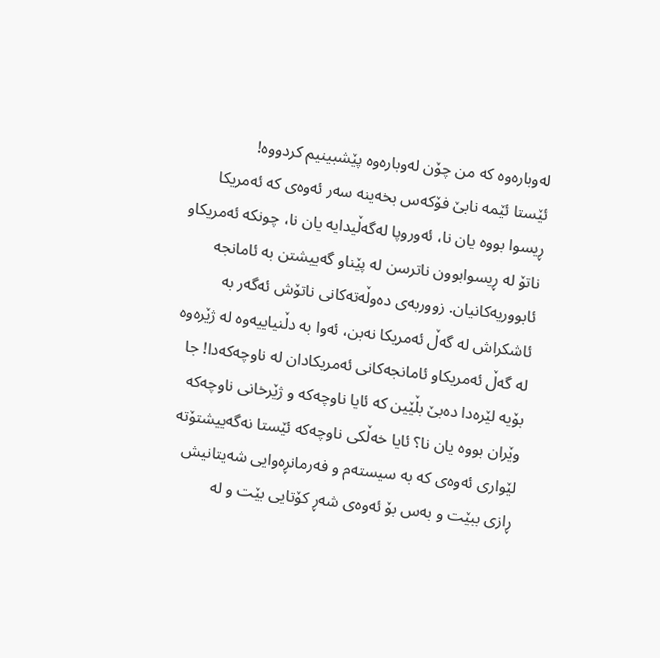لەوبارەوە کە من چۆن لەوبارەوە پێشبینیم کردووە!
ئێستا ئێمە نابێ فۆکەس بخەینە سەر ئەوەی کە ئەمریکا ڕیسوا بووە یان نا، ئەوروپا لەگەڵیدایە یان نا، چونکە ئەمریکاو ناتۆ لە ڕیسوابوون ناترسن لە پێناو گەییشتن بە ئامانجە ئابووریەکانیان. زووربەی دەوڵەتەکانی ناتۆش ئەگەر بە ئاشکراش لە گەڵ ئەمریکا نەبن، ئەوا بە دڵنیاییەوە لە ژێرەوە لە گەڵ ئەمریکاو ئامانجەکانی ئەمریکادان لە ناوچەکەدا! جا بۆیە لێرەدا دەبێ بڵێین کە ئایا ناوچەکە و ژێرخانی ناوچەکە وێران بووە یان نا؟ ئایا خەڵکی ناوچەکە ئێستا نەگەییشتۆتە لێواری ئەوەی کە بە سیستەم و فەرمانڕەوایی شەیتانیش ڕازی ببێت و بەس بۆ ئەوەی شەڕ کۆتایی بێت و لە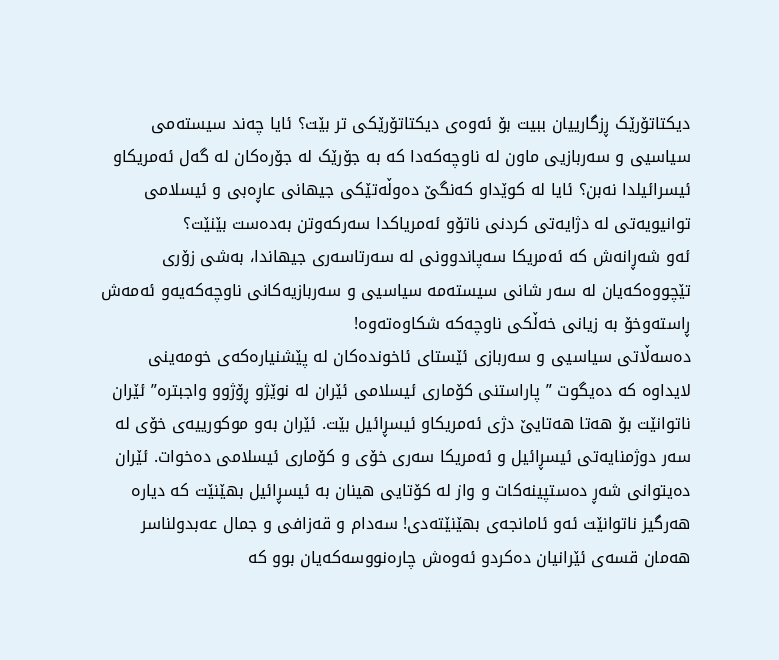دیکتاتۆرێک ڕزگارییان ببیت بۆ ئەوەی دیکتاتۆرێکی تر بێت؟ ئایا چەند سیستەمی سیاسیی و سەربازیی ماون لە ناوچەکەدا کە بە جۆرێک لە جۆرەکان لە گەل ئەمریکاو ئیسرائیلدا نەبن؟ ئایا لە کوێداو کەنگێ دەوڵەتێکی جیهانی عاڕەبی و ئیسلامی توانیویەتی لە دژایەتی کردنی ناتۆو ئەمریاکدا سەرکەوتن بەدەست بێنێت؟
ئەو شەڕانەش کە ئەمریکا سەپاندوونی لە سەرتاسەری جیهاندا، بەشی زۆری تێچووەکەیان لە سەر شانی سیستەمە سیاسیی و سەربازیەکانی ناوچەکەیەو ئەمەش ڕاستەوخۆ بە زیانی خەڵکی ناوچەکە شکاوەتەوە!
دەسەڵاتی سیاسیی و سەربازی ئێستای ئاخوندەکان لە پێشنیارەکەی خومەینی لایداوە کە دەیگوت ” پاراستنی کۆماری ئیسلامی ئێران لە نوێژو ڕۆژوو واجبترە” ئێران ناتوانێت بۆ هەتا هەتایێ دژی ئەمریکاو ئیسڕائیل بێت. ئێران بەو موکورییەی خۆی لە سەر دوژمنایەتی ئیسڕائیل و ئەمریکا سەری خۆی و کۆماری ئیسلامی دەخوات. ئێران دەیتوانی شەڕ دەستپینەکات و واز لە کۆتایی هینان بە ئیسڕائیل بهێنێت کە دیارە هەرگیز ناتوانێت ئەو ئامانجەی بهێنێتەدی! سەدام و قەزافی و جمال عەبدولناسر هەمان قسەی ئێرانیان دەکردو ئەوەش چارەنووسەکەیان بوو کە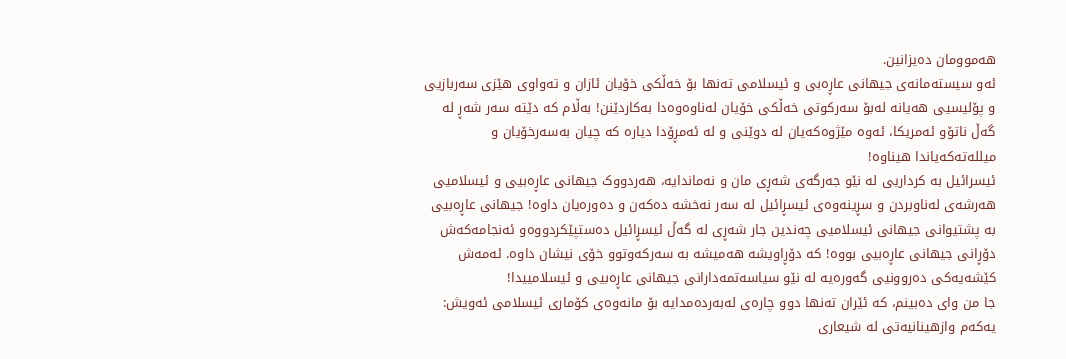هەموومان دەیزانین.
ئەو سیستەمانەی جیهانی عاڕەبی و ئیسلامی تەنها بۆ خەڵکی خۆیان ئازان و تەواوی هێزی سەربازیی و پۆلیسیی هەیانە لەبۆ سەرکوتی خەڵکی خۆیان لەناوەوەدا بەکاردێنن! بەڵام کە دێتە سەر شەڕ لە گەڵ ناتۆو ئەمریکا، ئەوە مێژوەکەیان لە دوێنی و لە ئەمڕۆدا دیارە کە چیان بەسەرخۆیان و میللەتەکەیاندا هیناوە!
ئیسرائیل بە کرداریی لە نێو جەرگەی شەڕی مان و نەماندایە، هەردووک جیهانی عاڕەبیی و ئیسلامیی هەرشەی لەناوبردن و سڕینەوەی ئیسڕائیل لە سەر نەخشە دەکەن و دەورەیان داوە! جیهانی عاڕەبیی بە پشتیوانی جیهانی ئیسلامیی چەندین جار شەڕی لە گەڵ ئیسڕائیل دەستپێکردووەو ئەنجامەکەش دۆڕانی جیهانی عاڕەبیی بووە! کە دۆڕاویشە هەمیشە بە سەرکەوتوو خۆی نیشان داوە. ئەمەش کێشەیەکی دەروونیی گەورەیە لە نێو سیاسەتمەدارانی جیهانی عاڕەبیی و ئیسلامییدا!
جا من وای دەبینم، کە ئێران تەنها دوو چارەی لەبەردەمدایە بۆ مانەوەی کۆماری ئیسلامی ئەویش: یەکەم وازهینانیەتی لە شیعاری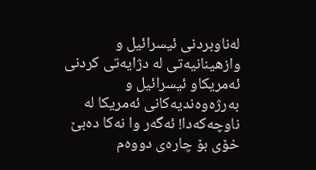لەناوبردنی ئیسرائیل و وازهینانیەتی لە دژایەتی کردنی ئەمریکاو ئیسرائیل و بەرژەوەندیەکانی ئەمریکا لە ناوچەکەدا! ئەگەر وا نەکا دەبێ خۆی بۆ چارەی دووەم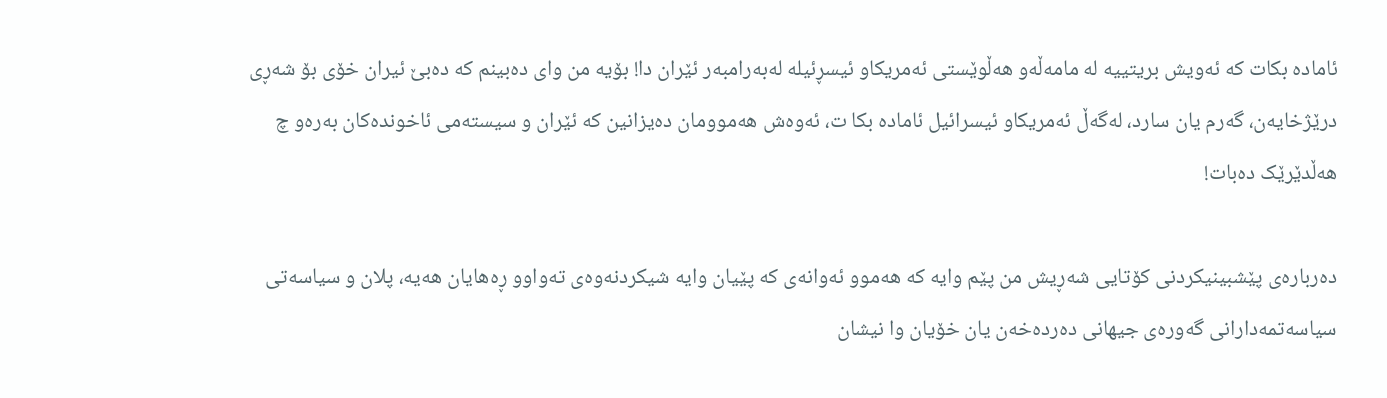ئامادە بکات کە ئەویش بریتییە لە مامەڵەو هەڵوێستی ئەمریکاو ئیسڕئیلە لەبەرامبەر ئێران دا! بۆیە من وای دەبینم کە دەبێ ئیران خۆی بۆ شەڕی درێژخایەن، گەرم یان سارد، لەگەڵ ئەمریکاو ئیسرائیل ئامادە بکا ت، ئەوەش هەموومان دەیزانین کە ئێران و سیستەمی ئاخوندەکان بەرەو چ هەڵدێرێک دەبات!

دەربارەی پێشبینیکردنی کۆتایی شەڕیش من پێم وایە کە هەموو ئەوانەی کە پێیان وایە شیکردنەوەی تەواوو ڕەهایان هەیە، پلان و سیاسەتی سیاسەتمەدارانی گەورەی جیهانی دەردەخەن یان خۆیان وا نیشان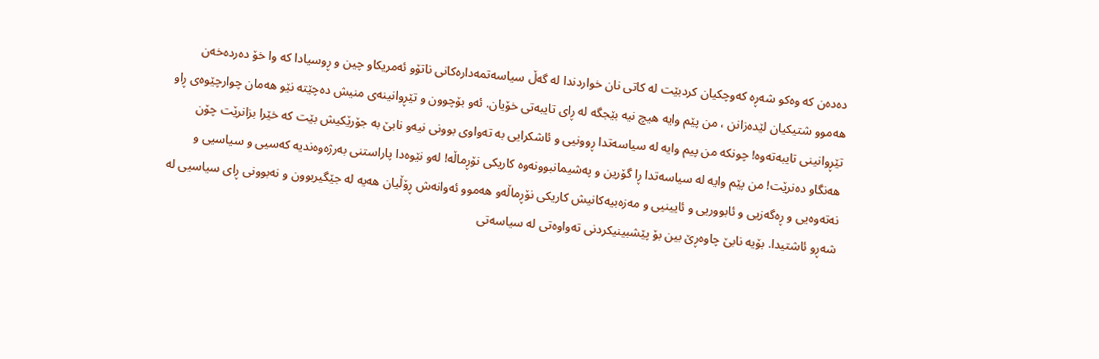دەدەن کە وەکو شەڕە کەوچکیان کردبێت لە کاتی نان خواردندا لە گەڵ سیاسەتمەدارەکانی ناتۆو ئەمریکاو چین و ڕوسیادا کە وا خۆ دەردەخەن هەموو شتیکیان لێدەزانن ، من پێم وایە هیچ نیە بێجگە لە ڕای تایبەتی خۆیان. ئەو بۆچوون و تێڕوانینەی منیش دەچێتە نێو هەمان چوارچێوەی ڕاو تێڕوانینی تایبەتەوە! چونکە من پیم وایە لە سیاسەتدا ڕوونیی و ئاشکرایی بە تەواوی بوونی نیەو نابێ بە جۆرێکیش بێت کە خێرا بزانرێت چۆن هەنگاو دەنرێت! من پێم وایە لە سیاسەتدا ڕا گۆرین و پەشیمانبوونەوە کاریکی نۆڕماڵە! لەو نێوەدا پاراستنی بەرژەوەندیە کەسیی و سیاسیی و نەتەوەیی و ڕەگەزیی و ئابووریی و ئایینیی و مەزەبیەکانیش کاریکی نۆڕماڵەو هەموو ئەوانەش ڕۆڵیان هەیە لە جێگیربوون و نەبوونی ڕای سیاسیی لە شەڕو ئاشتیدا. بۆیە نابێ چاوەڕێ بین بۆ پێشبینیکردنی تەواوەتی لە سیاسەتی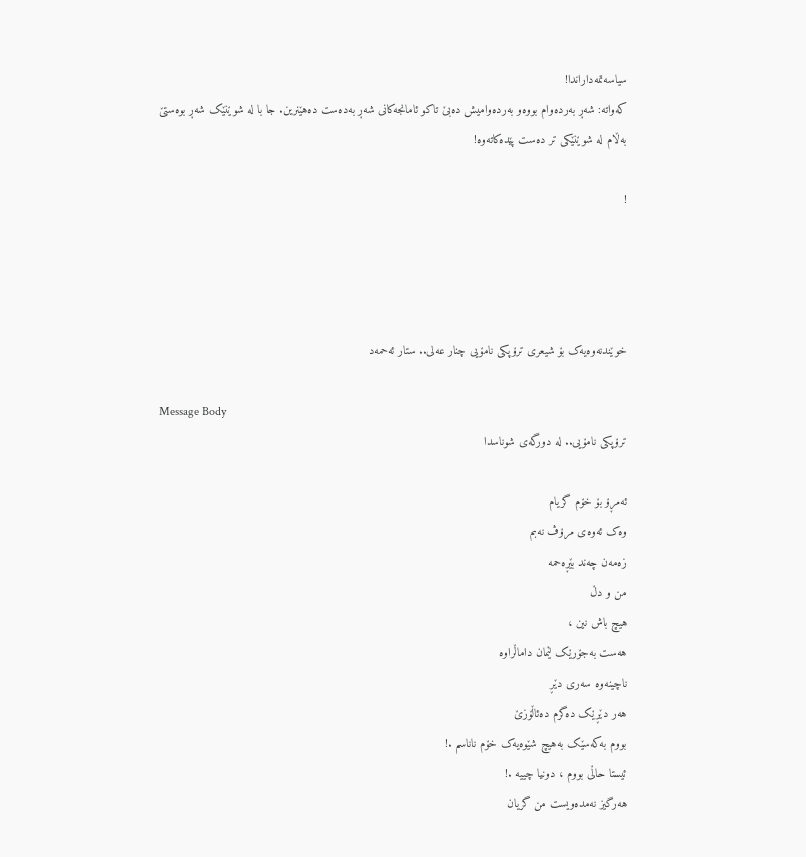سیاسەتمەداراندا!
کەواتە: شەڕ بەردەوام بووەو بەردەوامیش دەبێ تاکو ئامانجەکانی شەڕ بەدەست دەهێنرین. جا با لە شوێنێک شەڕ بوەستێ بەڵام لە شوێنێکی تر دەست پێدەکاتەوە!

!




خوێندنەوەیەک بۆ شیعری ترۆپکی نامۆیی چنار عەلی.. ستار ئەحمەد

Message Body
ترۆپکی نامۆیی.. لە دورگەی شوناسدا

ئەمڕۆ بۆ خۆم گریام
وەک ئەوەی مرۆڤ نەبم
زەمەن چەند بێڕەحمە
من و دڵ
هیچ باش نین ،
هەست بەجۆرێک لێمان داماڵراوە
ناچینەوە سەری دێڕ
هەر دێڕێک دەگرم دەئاڵۆزێ
بووم بەکەسێک بەهیچ شێوەیەک خۆم ناناسم .!
ئیستا حاڵی بووم ، دونیا چییە .!
هەرگیز نەمدەویست من گریان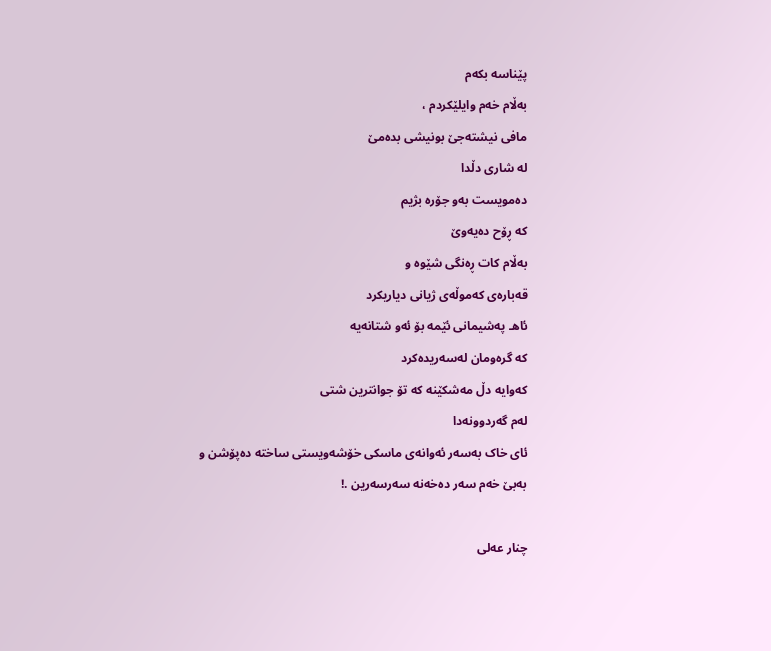پێناسە بکەم
بەڵام خەم وایلێکردم ،
مافی نیشتەجێ بونیشی بدەمێ
لە شاری دڵدا
دەمویست بەو جۆرە بژیم
کە ڕۆح دەیەوێ
بەڵام کات ڕەنگی شێوە و
قەبارەی کەموڵەی ژیانی دیاریکرد
ئاهـ پەشیمانی ئێمە بۆ ئەو شتانەیە
کە گرەومان لەسەریدەکرد
کەوایە دڵ مەشکێنە کە تۆ جوانترین شتی
لەم گەردوونەدا
ئای خاک بەسەر ئەوانەی ماسکی خۆشەویستی ساختە دەپۆشن و
بەبێ خەم سەر دەخەنە سەرسەرین .!

چنار عەلی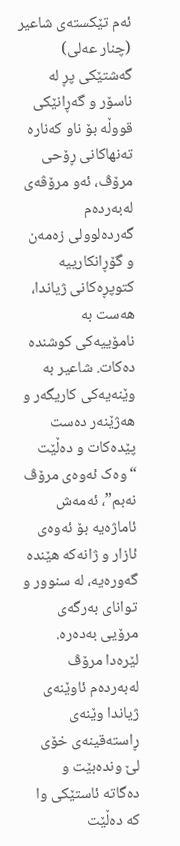ئەم تێکستەی شاعیر (چنار عەلی) گەشتێکی پڕ لە ناسۆر و گەڕانێکی قووڵە بۆ ناو کەنارە تەنهاکانی ڕۆحی مرۆڤ، ئەو مرۆڤەی لەبەردەم گەردەلوولی زەمەن و گۆڕانکارییە کتوپڕەکانی ژیاندا، هەست بە نامۆییەکی کوشندە دەکات. شاعیر بە وێنەیەکی کاریگەر و هەژێنەر دەست پێدەکات و دەڵێت “وەک ئەوەی مرۆڤ نەبم”، ئەمەش ئاماژەیە بۆ ئەوەی ئازار و ژانەکە هێندە گەورەیە، لە سنوور و توانای بەرگەی مرۆیی بەدەرە. لێرەدا مرۆڤ لەبەردەم ئاوێنەی ژیاندا وێنەی ڕاستەقینەی خۆی لێ وندەبێت و دەگاتە ئاستێکی وا کە دەڵێت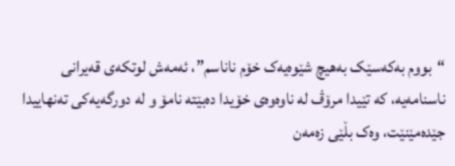“بووم بەکەسێک بەهیچ شێوەیەک خۆم ناناسم”، ئەمەش لوتکەی قەیرانی ناسنامەیە، کە تێیدا مرۆڤ لە ناوەوەی خۆیدا دەبێتە نامۆ و لە دورگەیەکی تەنهاییدا جێدەمێنێت، وەک بڵێی زەمەن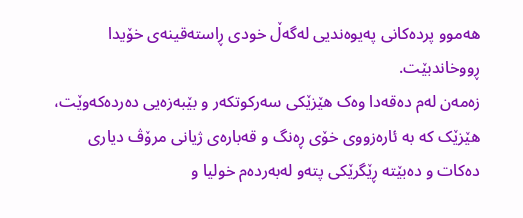هەموو پردەکانی پەیوەندیی لەگەڵ خودی ڕاستەقینەی خۆیدا ڕووخاندبێت.
زەمەن لەم دەقەدا وەک هێزێکی سەرکوتکەر و بێبەزەیی دەردەکەوێت، هێزێک کە بە ئارەزووی خۆی ڕەنگ و قەبارەی ژیانی مرۆڤ دیاری دەکات و دەبێتە ڕێگرێکی پتەو لەبەردەم خولیا و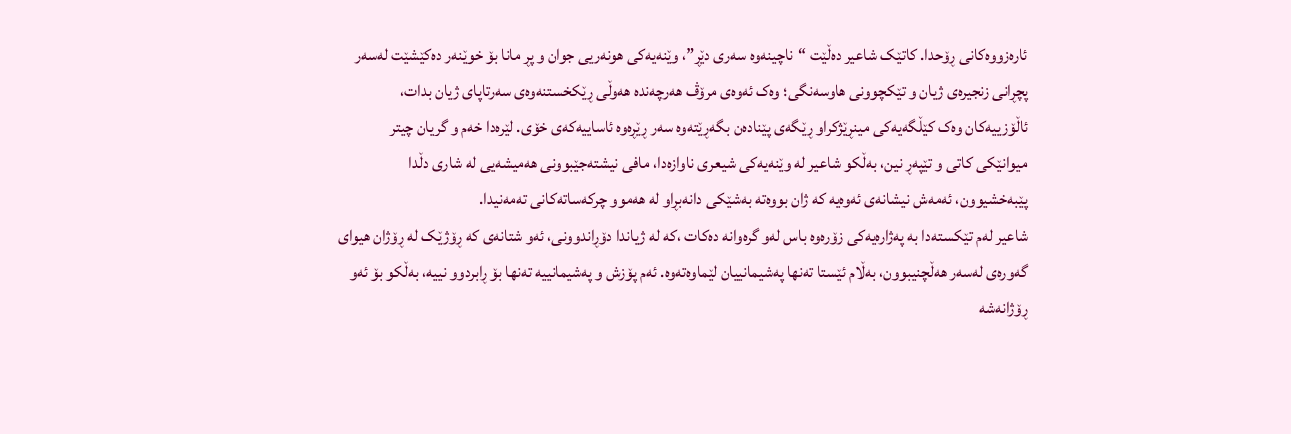ئارەزووەکانی ڕۆحدا. کاتێک شاعیر دەڵێت “ناچینەوە سەری دێڕ”، وێنەیەکی هونەریی جوان و پڕ مانا بۆ خوێنەر دەکێشێت لەسەر پچڕانی زنجیرەی ژیان و تێکچوونی هاوسەنگی؛ وەک ئەوەی مرۆڤ هەرچەندە هەوڵی ڕێکخستنەوەی سەرتاپای ژیان بدات، ئاڵۆزییەکان وەک کێڵگەیەکی مینڕێژکراو ڕێگەی پێنادەن بگەڕێتەوە سەر ڕێڕەوە ئاساییەکەی خۆی. لێرەدا خەم و گریان چیتر میوانێکی کاتی و تێپەڕ نین، بەڵکو شاعیر لە وێنەیەکی شیعری ناوازەدا، مافی نیشتەجێبوونی هەمیشەیی لە شاری دڵدا پێبەخشیوون، ئەمەش نیشانەی ئەوەیە کە ژان بووەتە بەشێکی دانەبڕاو لە هەموو چرکەساتەکانی تەمەنیدا.
شاعیر لەم تێکستەدا بە پەژارەیەکی زۆرەوە باس لەو گرەوانە دەکات ،کە لە ژیاندا دۆڕاندوونی، ئەو شتانەی کە ڕۆژێک لە ڕۆژان هیوای گەورەی لەسەر هەڵچنیبوون، بەڵام ئێستا تەنها پەشیمانییان لێماوەتەوە. ئەم پۆزش و پەشیمانییە تەنها بۆ ڕابردوو نییە، بەڵکو بۆ ئەو ڕۆژانەشە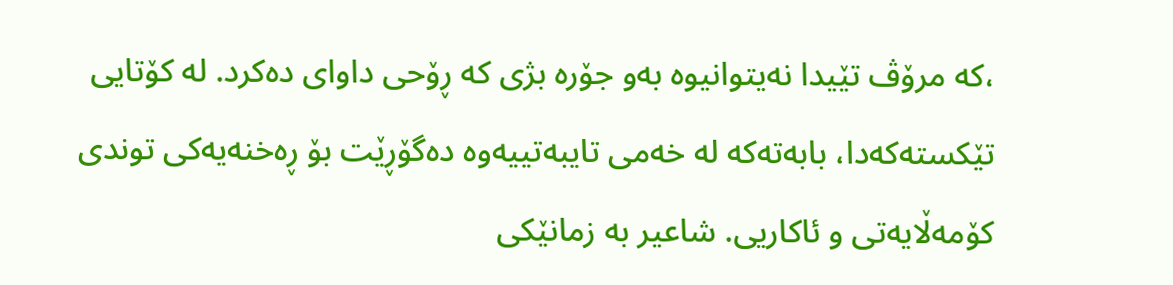،کە مرۆڤ تێیدا نەیتوانیوە بەو جۆرە بژی کە ڕۆحی داوای دەکرد. لە کۆتایی تێکستەکەدا، بابەتەکە لە خەمی تایبەتییەوە دەگۆڕێت بۆ ڕەخنەیەکی توندی کۆمەڵایەتی و ئاکاریی. شاعیر بە زمانێکی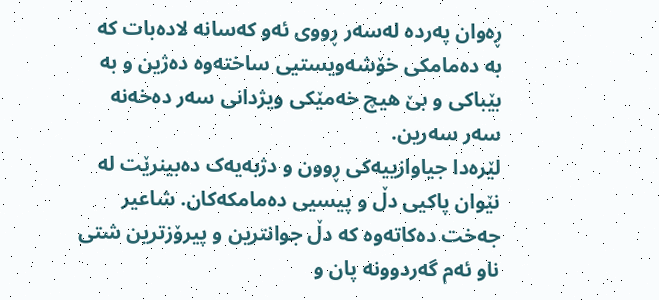ڕەوان پەردە لەسەر ڕووی ئەو کەسانە لادەبات کە بە دەمامکی خۆشەویستیی ساختەوە دەژین و بە بێباکی و بێ هیچ خەمێکی ویژدانی سەر دەخەنە سەر سەرین.
لێرەدا جیاوازییەکی ڕوون و دژبەیەک دەبینرێت لە نێوان پاکیی دڵ و پیسیی دەمامکەکان. شاعیر جەخت دەکاتەوە کە دڵ جوانترین و پیرۆزترین شتی ناو ئەم گەردوونە پان و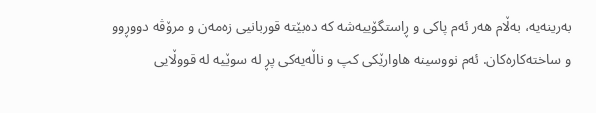بەرینەیە، بەڵام هەر ئەم پاکی و ڕاستگۆییەشە کە دەبێتە قوربانیی زەمەن و مرۆڤە دووڕوو و ساختەکارەکان. ئەم نووسینە هاوارێکی کپ و ناڵەیەکی پڕ لە سوێیە لە قووڵایی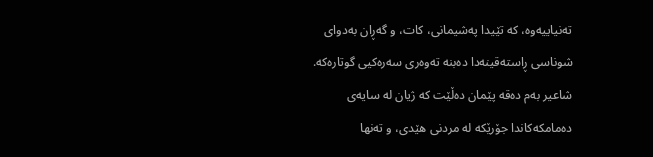تەنیاییەوە، کە تێیدا پەشیمانی، کات، و گەڕان بەدوای شوناسی ڕاستەقینەدا دەبنە تەوەری سەرەکیی گوتارەکە. شاعیر بەم دەقە پێمان دەڵێت کە ژیان لە سایەی دەمامکەکاندا جۆرێکە لە مردنی هێدی، و تەنها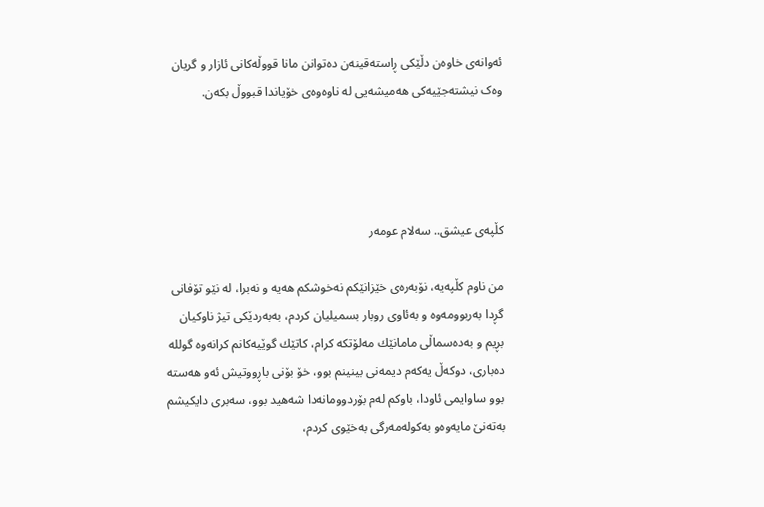ئەوانەی خاوەن دڵێکی ڕاستەقینەن دەتوانن مانا قووڵەکانی ئازار و گریان وەک نیشتەجێیەکی هەمیشەیی لە ناوەوەی خۆیاندا قبووڵ بکەن.




كڵپەی عیشق.. سەلام عومەر

من ناوم كڵپەیە، نۆبەرەی خێزانێكم نەخوشكم هەیە و نەبرا، لە نێو تۆفانی گڕدا بەربوومەوە و بەئاوی روبار بسمیلیان كردم، بەبەردێكی تیژ ناوكیان بڕیم و بەدەسماڵی مامانێك مەلۆتكە كرام، كاتێك گوێیەكانم كرانەوە گوللە دەباری، دوكەڵ یەكەم دیمەنی بینینم بوو، خۆ بۆنی باڕووتیش ئەو هەستە بوو ساوایمی ئاودا، باوكم لەم بۆردوومانەدا شەهید بوو، سەبری دایكیشم بەتەنێ مایەوەو بەكولەمەرگی بەخێوی كردم،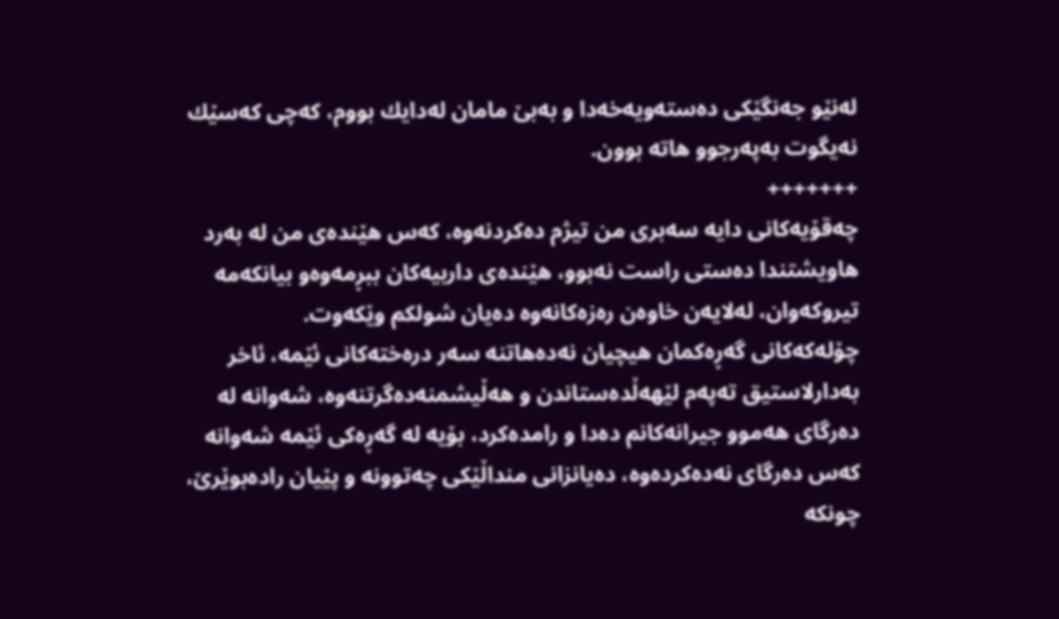لەنێو جەنگێكی دەستەویەخەدا و بەبێ مامان لەدایك بووم، كەچی كەسێك نەیگوت بەپەرجوو هاتە بوون.
+++++++
چەقۆیەكانی دایە سەبری من تیژم دەكردنەوە، كەس هێندەی من لە بەرد هاویشتندا دەستی راست نەبوو، هێندەی داربیەكان ببڕمەوەو بیانكەمە تیروكەوان، لەلایەن خاوەن رەزەكانەوە دەیان شولكم وێكەوت.
چۆلەكەكانی گەڕەكمان هیچیان نەدەهاتنە سەر درەختەكانی ئێمە، ئاخر بەدارلاستیق تەپەم لێهەڵدەستاندن و هەڵیشمنەدەگرتنەوە، شەوانە لە دەرگای هەموو جیرانەكانم دەدا و رامدەكرد، بۆیە لە گەڕەكی ئێمە شەوانە كەس دەرگای نەدەكردەوە، دەیانزانی منداڵێكی چەتوونە و پێیان رادەبوێرێ، چونكە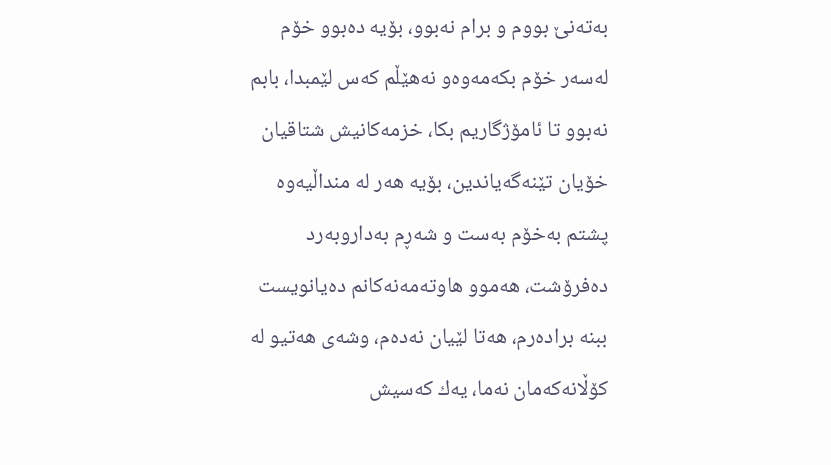بەتەنێ بووم و برام نەبوو، بۆیە دەبوو خۆم لەسەر خۆم بكەمەوەو نەهێڵم كەس لێمبدا، بابم نەبوو تا ئامۆژگاریم بكا، خزمەكانیش شتاقیان خۆیان تێنەگەیاندین، بۆیە هەر لە منداڵیەوە پشتم بەخۆم بەست و شەڕم بەداروبەرد دەفرۆشت، هەموو هاوتەمەنەكانم دەیانویست ببنە برادەرم، هەتا لێیان نەدەم، وشەی هەتیو لە كۆڵانەكەمان نەما، یەك كەسیش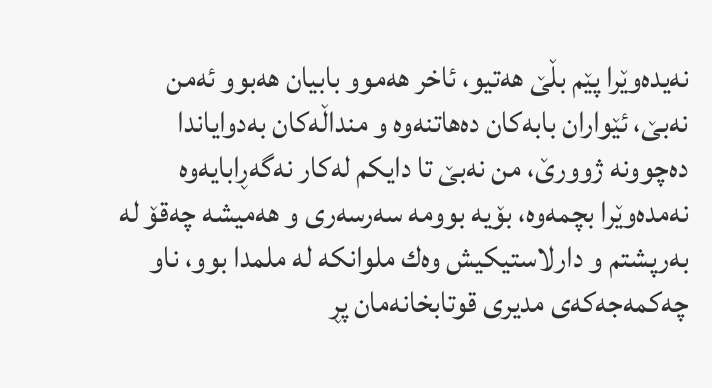نەیدەوێرا پێم بڵێ هەتیو، ئاخر هەموو بابیان هەبوو ئەمن نەبێ، ئێواران بابەكان دەهاتنەوە و منداڵەكان بەدوایاندا دەچوونە ژوورێ، من نەبێ تا دایكم لەكار نەگەڕابایەوە نەمدەوێرا بچمەوە، بۆیە بوومە سەرسەری و هەمیشە چەقۆ لە بەرپشتم و دارلاستیكیش وەك ملوانكە لە ملمدا بوو، ناو چەكمەجەكەی مدیری قوتابخانەمان پڕ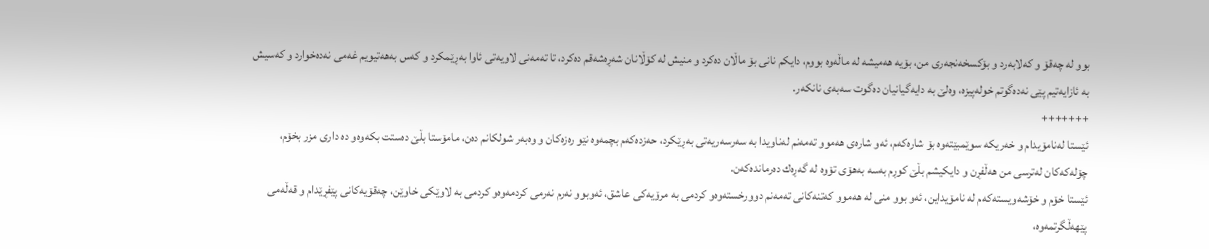بوو لە چەقۆ و كەلابەرد و بۆكسخەنجەری من، بۆیە هەمیشە لە ماڵەوە بووم، دایكم نانی بۆ ماڵان دەكرد و منیش لە كۆڵانان شەڕەشەقم دەكرد، تا تەمەنی لاویەتی ئاوا بەڕێمكرد و كەس بەهەتیویم غەمی نەدەخوارد و كەسیش بە ئازایەتیم پێی نەدەگوتم خولەپیزە، وەلێ بە دایەگیانیان دەگوت سەبەی نانكەر.
+++++++
ئێستا لەنامۆیدام و خەریكە سوێمبێتەوە بۆ شارەكەم، ئەو شارەی هەموو تەمەنم لەناویدا بە سەرسەریەتی بەڕێكرد، حەزدەكەم بچمەوە نێو رەزەكان و وەبەر شولكانم دەن، مامۆستا بڵێ دەستت بكەوەو دە داری مزر بخۆم، چۆلەكەكان لەترسی من هەڵفڕن و دایكیشم بڵێ كوڕم بەسە بەهۆی تۆوە لە گەڕەك دەرماندەكەن.
ئێستا خۆم و خۆشەویستەكەم لە نامۆیداین، ئەو بوو منی لە هەموو كەتنەكانی تەمەنم دوورخستەوەو كردمی بە مرۆیەكی عاشق، ئەوبوو نەرم نەرمی كردمەوەو كردمی بە لاوێكی خاوێن، چەقۆیەكانی پێفڕێدام و قەڵەمی پێهەڵگرتمەوە،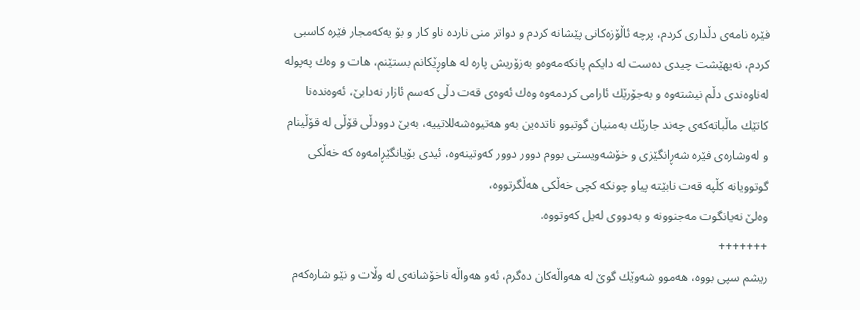فێرە نامەی دڵداری كردم، پرچە ئاڵۆزەكانی پێشانە كردم و دواتر منی ناردە ناو كار و بۆ یەكەمجار فێرە كاسبی كردم، نەیهێشت چیدی دەست لە دایكم پانكەمەوەو بەزۆریش پارە لە هاوڕێكانم بستێنم، هات و وەك پەپولە لەناوەندی دڵم نیشتەوە و بەجۆرێك ئارامی كردمەوە وەك ئەوەی قەت دڵی كەسم ئازار نەدابێ، ئەوەندەنا كاتێك ماڵباتەكەی چەند جارێك بەمنیان گوتبوو ناتدەین بەو هەتیوەشەللاتییە، بەبێ دوودڵی قۆڵی لە قۆڵینام و لەوشارەی فێرە شەڕانگێزی و خۆشەویستی بووم دوور دوور كەوتینەوە، ئیدی بۆیانگێڕامەوە كە خەڵكی گوتوویانە كڵپە قەت نابێتە پیاو چونكە كچی خەڵكی هەڵگرتووە،
وەلێ نەیانگوت مەجنوونە و بەدووی لەیل كەوتووە.
+++++++
ریشم سپی بووە، هەموو شەوێك گوێ لە هەواڵەكان دەگرم، ئەو هەواڵە ناخۆشانەی لە وڵات و نێو شارەكەم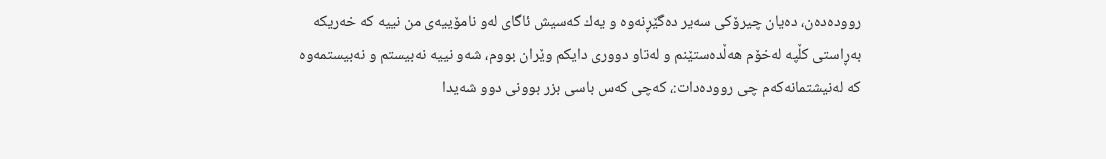روودەدەن، دەیان چیرۆكی سەیر دەگێڕنەوە و یەك كەسیش ئاگای لەو نامۆییەی من نییە كە خەریكە بەڕاستی كڵپە لەخۆم هەڵدەستێنم و لەتاو دووری دایكم وێران بووم، شەو نییە نەبیستم و نەبیستمەوە كە لەنیشتمانەكەم چی روودەدات:، كەچی كەس باسی بزر بوونی دوو شەیدا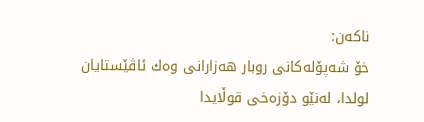ناكەن:
خۆ شەپۆلەكانی روبار هەزارانی وەك ئاڤێستایان لولدا، لەنێو دۆزەخی قوڵایدا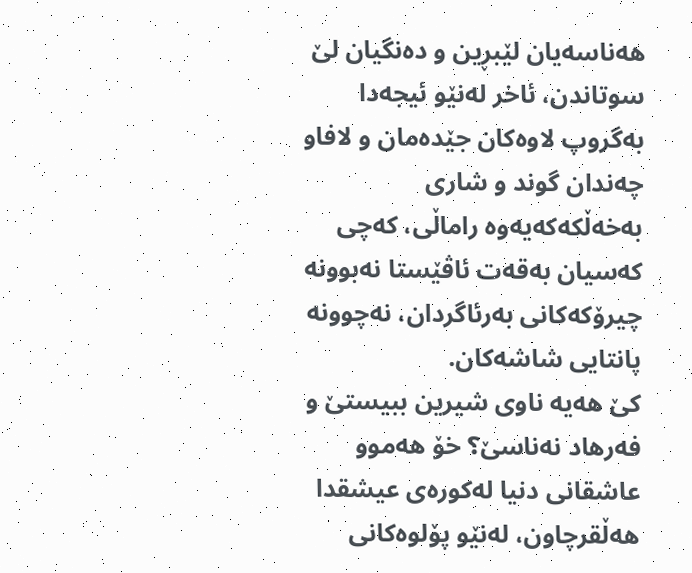هەناسەیان لێبڕین و دەنگیان لێ سوتاندن، ئاخر لەنێو ئیجەدا بەگروپ لاوەكان جێدەمان و لافاو چەندان گوند و شاری بەخەڵكەكەیەوە راماڵی، كەچی كەسیان بەقەت ئاڤێستا نەبوونە چیرۆكەكانی بەرئاگردان، نەچوونە پانتایی شاشەكان.
كێ هەیە ناوی شیرین ببیستێ و فەرهاد نەناسێ؟ خۆ هەموو عاشقانی دنیا لەكورەی عیشقدا هەڵقرچاون، لەنێو پۆلوەكانی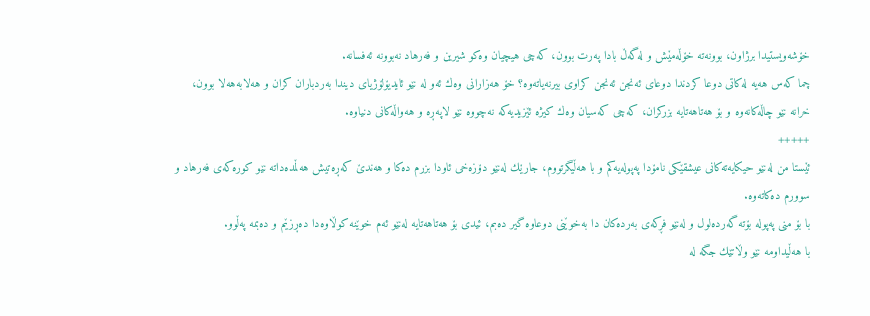خۆشەویستیدا برژاون، بوونەتە خۆڵەمێش و لەگەڵ بادا پەرت بوون، كەچی هیچیان وەكو شیرین و فەرهاد نەبوونە ئەفسانە.
چما كەس هەیە لەكاتی دوعا كردندا دوعای ئەنجن ئەنجن كراوی بیرنەیاتەوە؟ خۆ هەزارانی وەك ئەو لە نێو ئایدیۆلۆژیای دیندا بەردباران كران و هەلابەهەلا بوون، خرانە نێو چاڵەكانەوە و بۆ هەتاهەتایە بزركران، كەچی كەسیان وەك كیژە ئێزیدیەكە نەچووە نێو لاپەڕە و هەواڵەكانی دنیاوە.
+++++
ئێستا من لەنێو حیكایەتەكانی عیشقێكی نامۆدا پەپولەیەكم و با هەڵیگرتووم، جارێك لەنێو دۆزەخی ئاودا بزرم دەكا و هەندێ كەڕەتیش هەڵمدەداتە نێو كورەكەی فەرهاد و سوورم دەكاتەوە.
با بۆ منی پەپولە بۆتە گەردەلول و لەنێو فڕكەی بەردەكان دا بەخوێنی دوعاوە گیر دەبم، ئیدی بۆ هەتاهەتایە لەنێو ئەم خوێنە كوڵاوەدا دەڕزێم و دەبمە پەڵوو.
با هەڵیداومە نێو وڵاتێك جگە لە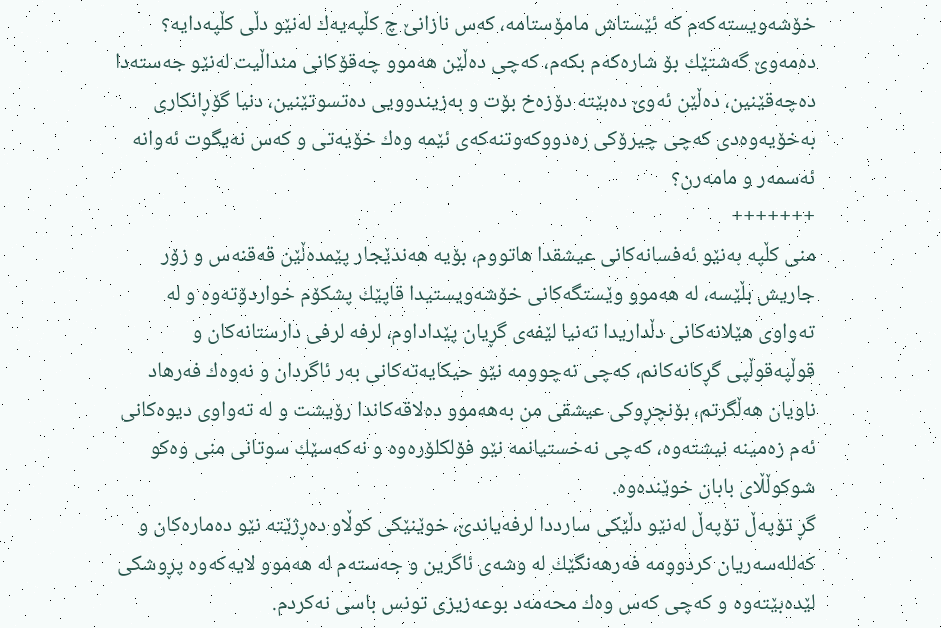خۆشەویستەكەم كە ئێستاش مامۆستامە، كەس نازانێ چ كڵپەیەك لەنێو دڵی كڵپەدایە؟ دەمەوێ گەشتێك بۆ شارەكەم بكەم، كەچی دەڵێن هەموو چەقۆكانی منداڵیت لەنێو جەستەدا دەچەقێنین، دەڵێن ئەوێ دەبێتە دۆزەخ بۆت و بەزیندوویی دەتسوتێنین، دنیا گۆڕانكاری بەخۆیەوەدی كەچی چیرۆكی رەدووكەوتنەكەی ئێمە وەك خۆیەتی و كەس نەیگوت ئەوانە ئەسمەر و مامەرن؟
+++++++
منی كڵپە بەنێو ئەفسانەكانی عیشقدا هاتووم، بۆیە هەندێجار پێمدەڵێن قەقنەس و زۆر جاریش بڵێسە، لە هەموو وێستگەكانی خۆشەویستیدا قاپێك پشكۆم خواردۆتەوە و لە تەواوی هێلانەكانی دڵداریدا تەنیا لێفەی گڕیان پێداداوم، لرفە لرفی دارستانەكان و قوڵپەقوڵپی گڕكانەكانم، كەچی نەچوومە نێو حیكایەتەكانی بەر ئاگردان و نەوەك فەرهاد ناویان هەڵگرتم، بۆنچڕوكی عیشقی من بەهەموو دەلاقەكاندا رۆیشت و لە تەواوی دیوەكانی ئەم زەمینە نیشتەوە، كەچی نەخستیانمە نێو فۆلكلۆرەوە و نەكەسێك سوتانی منی وەكو شوكوڵڵای بابان خوێندەوە.
گڕ تۆپەڵ تۆپەڵ لەنێو دڵێكی سارددا لرفەیاندێ، خوێنێكی كوڵاو دەڕژێتە نێو دەمارەكان و كەللەسەریان كردوومە فەرهەنگێك لە وشەی ئاگرین و جەستەم لە هەموو لایەكەوە پڕوشكی لێدەبێتەوە و كەچی كەس وەك محەمەد بوعەزیزی تونس باسی نەكردم.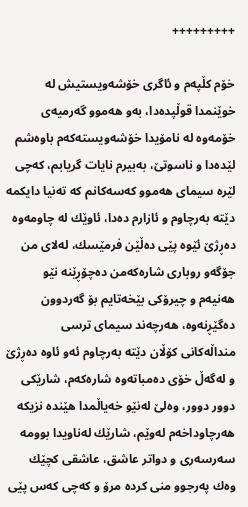+++++++++

خۆم كڵپەم و ئاگری خۆشەویستیش لە خوێنمدا قوڵپدەدا، بەو هەموو گەرمیەی خۆمەوە لە نامۆیدا خۆشەویستەكەم باوەشم لێدەدا و ناسوتێ، بەبیرم نایات گریابم، كەچی لێرە سیمای هەموو كەسەكانم كە تەنیا دایكمە دێتە بەرچاوم و ئازارم دەدا، ئاوێك لە چاومەوە دەڕژێ ئێوە پێی دەڵێن فرمێسك، لەلای من جۆگەو روباری شارەكەمن دەچۆڕێنە نێو هەنیەم و چیرۆكی بێخەتایم بۆ گەردوون دەگێڕنەوە، هەرچەند سیمای ترسی منداڵەكانی كۆڵان دێتە بەرچاوم ئەو ئاوە دەڕژێ و لەگەڵ خۆی دەمباتەوە شارەكەم، شارێكی دوور دوور، وەلێ لەنێو خەیاڵمدا هێندە نزیكە هەرچاوداخەم لەوێم، شارێك لەناویدا بوومە سەرسەری و دواتر عاشق، عاشقی كچێك وەك پەرجوو منی كردە مرۆ و كەچی كەس پێی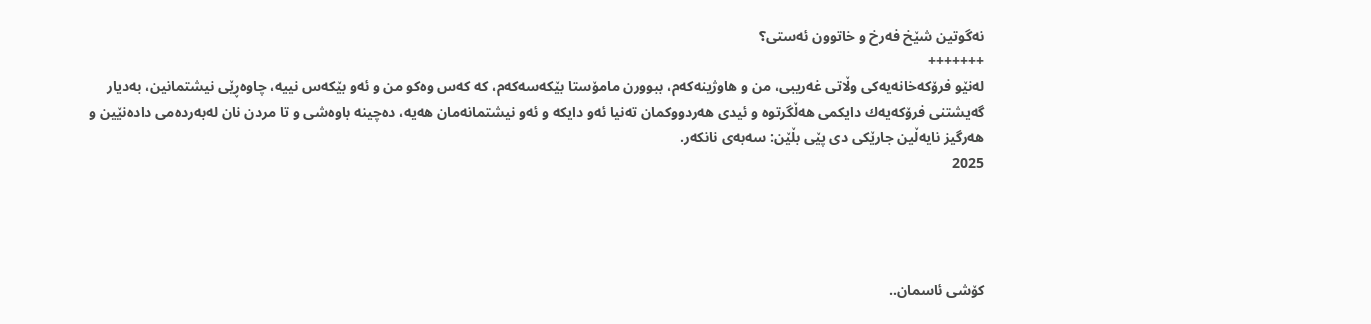نەگوتین شێخ فەرخ و خاتوون ئەستی؟
+++++++
لەنێو فرۆكەخانەیەكی وڵاتی غەریبی، من و هاوژینەكەم، ببوورن مامۆستا بێكەسەكەم، كە كەس وەكو من و ئەو بێكەس نییە، چاوەڕێی نیشتمانین، بەدیار گەیشتنی فرۆكەیەك دایكمی هەڵگرتوە و ئیدی هەردووكمان تەنیا ئەو دایكە و ئەو نیشتمانەمان هەیە، دەچینە باوەشی و تا مردن نان لەبەردەمی دادەنێین و هەرگیز نایەڵین جارێكی دی پێی بڵێن: سەبەی نانكەر.
2025




کۆشی ئاسمان..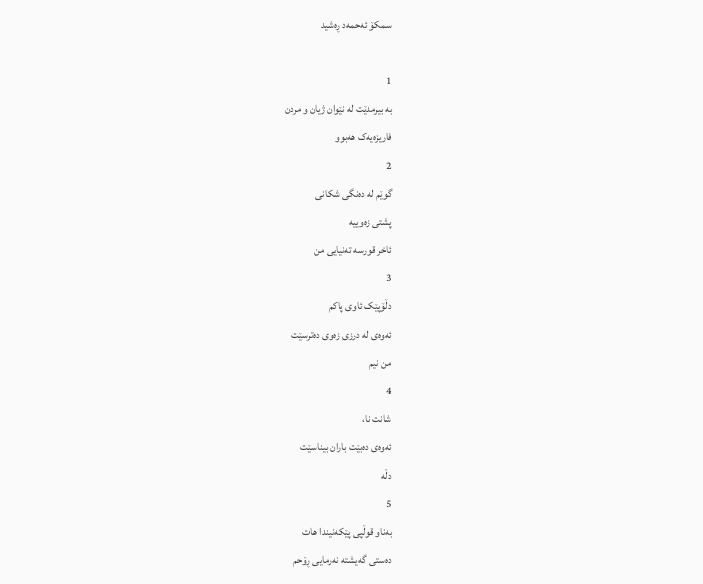سمکۆ ئەحمەد ڕەشید

1
بە بیرمدێت لە نێوان ژیان و مردن
فاریزەیەک هەبوو
2
گوێم لە دەنگی شکانی
پشتی زەوییە
ئاخر قورسە تەنیایی من
3
دڵۆپێک ئاوی پاکم
ئەوەی لە درزی زەوی دەترسێت
من نیم
4
شانت نا،
ئەوەی دەبێت باران بیناسێت
دڵە
5
بەناو قوڵپی پێکەنیندا هات
دەستی گەیشتە نەرمایی ڕۆحم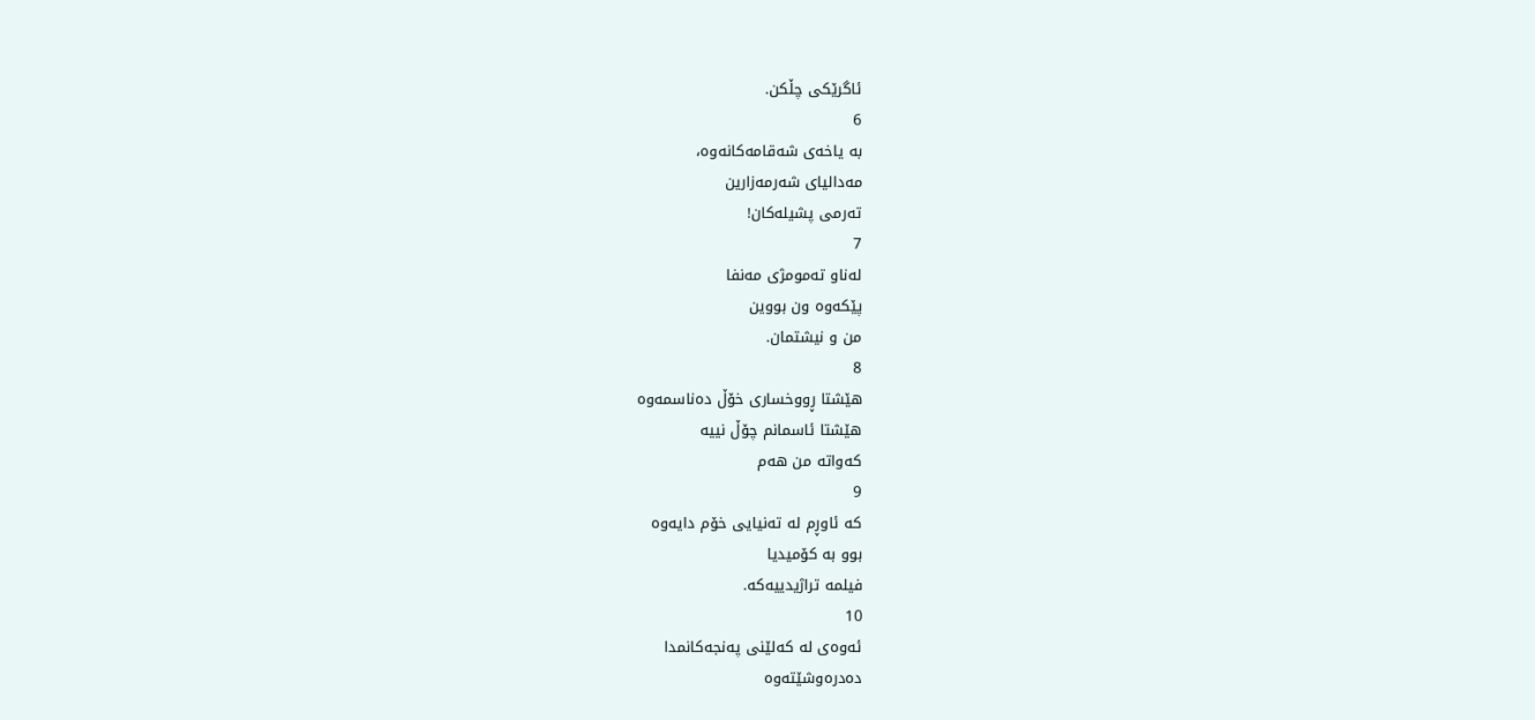ئاگرێکی چڵکن.
6
بە یاخەی شەقامەکانەوە،
مەدالیای شەرمەزارین
تەرمی پشیلەکان!
7
لەناو تەمومژی مەنفا
پێکەوە ون بووین
من و نیشتمان.
8
هێشتا ڕووخساری خۆڵ دەناسمەوە
هێشتا ئاسمانم چۆڵ نییە
کەواتە من هەم
9
کە ئاوڕم لە تەنیایی خۆم دایەوە
بوو بە کۆمیدیا
فیلمە تراژیدییەکە.
10
ئەوەی لە کەلێنی پەنجەکانمدا
دەدرەوشێتەوە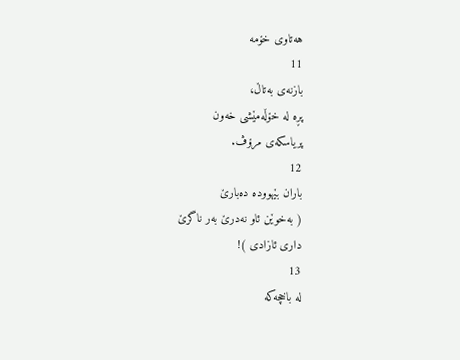هەتاوی خۆمە
11
بازنەی بەتاڵ،
پڕە لە خۆڵەمێشی خەون
پریاسکەی مرۆڤ.
12
باران بێهوودە دەبارێ
( بەخوێن ئاو نەدرێ بەر ناگرێ
داری ئازادی )!
13
لە باخچەکە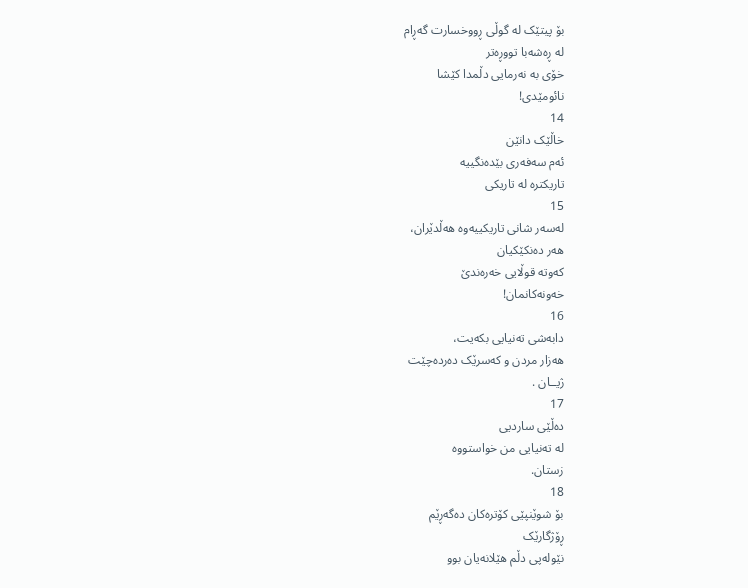بۆ پیتێک لە گوڵی ڕووخسارت گەڕام
لە ڕەشەبا تووڕەتر
خۆی بە نەرمایی دڵمدا کێشا
نائومێدی!
14
خاڵێک دانێن
ئەم سەفەری بێدەنگییە
تاریکترە لە تاریکی
15
لەسەر شانی تاریکییەوە هەڵدێران،
هەر دەنکێکیان
کەوتە قوڵایی خەرەندێ
خەونەکانمان!
16
دابەشی تەنیایی بکەیت،
هەزار مردن و کەسرێک دەردەچێت
ژیــان .
17
دەڵێی ساردیی
لە تەنیایی من خواستووە
زستان.
18
بۆ شوێنپێی کۆترەکان دەگەڕێم
ڕۆژگارێک
نێولەپی دڵم هێلانەیان بوو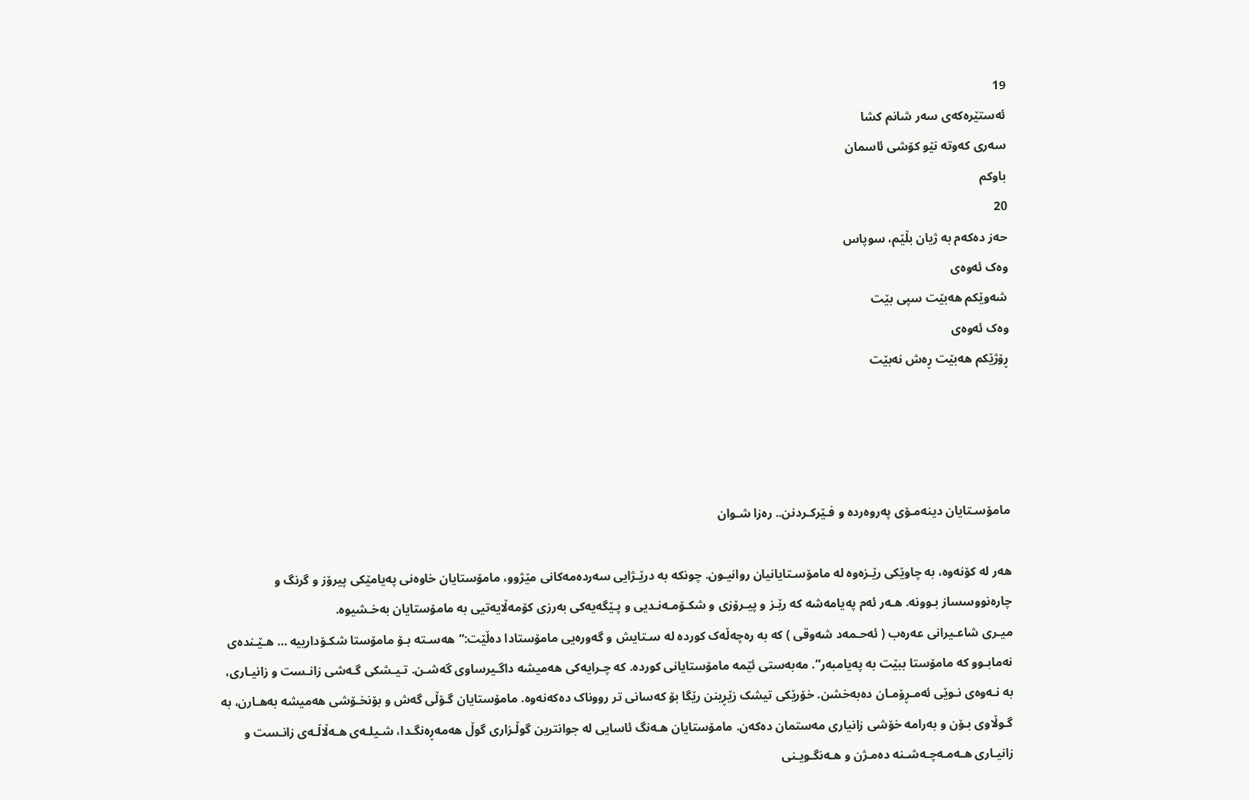19
ئەستێرەکەی سەر شانم کشا
سەری کەوتە نێو کۆشی ئاسمان
باوکم
20
حەز دەکەم بە ژیان بڵێم، سوپاس
وەک ئەوەی
شەوێکم هەبێت سپی بێت
وەک ئەوەی
ڕۆژێکم هەبێت ڕەش نەبێت




مامۆسـتایان دینەمـۆی پەروەردە و فـێرکـردنن.. رەزا شـوان

هەر لە کۆنەوە، بە چاوێکی رێـزەوە لە مامۆسـتایانیان روانیـون. چونکە بە درێـژایی سەردەمەکانی مێژوو، مامۆستایان خاوەنی پەیامێکی پیرۆز و گرنگ و چارەنووسساز بـوونە. هـەر ئەم پەیامەشە کە رێـز و پیـرۆزی و شکـۆمـەنـدیی و پـێگەیەکی بەرزی کۆمەڵایەتیی بە مامۆستایان بەخـشیوە.
میـری شاعـیرانی عەرەب ( ئەحـمەد شەوقی ) کە بە رەچەڵەک کوردە لە سـتایش و گەورەیی مامۆستادا دەڵێت:”هەسـتە بـۆ مامۆستا شکـۆدارییە … هـێـندەی نەمابـوو کە مامۆستا ببێت بە پەیامبەر”. مەبەستی ئێمە مامۆستایانی کوردە. کە چـرایەکی هەمیشە داگـیرساوی گەشـن. تـیـشکی گـەشی زانـست و زانیـاری، بە نـەوەی نـوێی ئەمـڕۆمـان دەبەخشن. خۆرێکی تیشک زێڕینن رێگا بۆ کەسانی تر رووناک دەکەنەوە. مامۆستایان گـۆڵی گەش و بۆنخـۆشی هەمیشە بەهـارن، بە گـوڵاوی بـۆن و بەرامە خۆشی زانیاری مەستمان دەکەن. مامۆستایان هـەنگ ئاسایی لە جوانترین گوڵـزاری گوڵ هەمەڕەنگـدا، شـیلـەی هـەڵاڵـەی زانـست و زانیـاری هـەمـەچـەشـنە دەمـژن و هـەنگـویـنی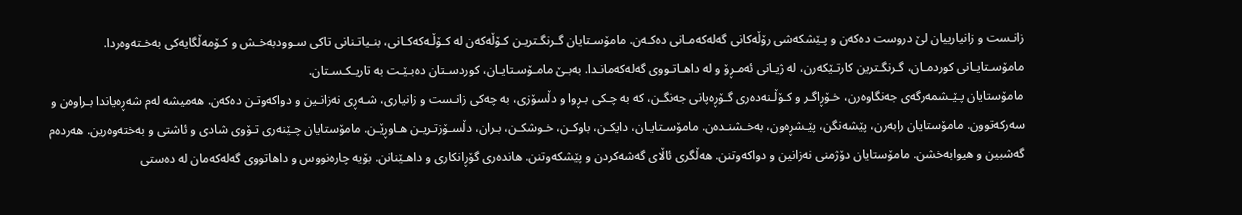زانـست و زانیارییان لێ دروست دەکەن و پـێشکەشی رۆڵەکانی گەلەکەمـانی دەکـەن. مامۆسـتایان گـرنگـتریـن کـۆڵەکەن لە کـۆڵـەکەکـانی، بنـیاتـنانی تاکی سـوودبەخـش و کـۆمەڵگایەکی بەخـتەوەردا. مامۆسـتایـانی کوردمـان، گـرنگـترین کارتـێکەرن، لە ژیـانی ئەمـڕۆ و لە داهـاتـووی گەلەکەمانـدا. بەبـێ مامـۆسـتایـان، کوردسـتان دەبـێـت بە تاریـکـسـتان.
مامۆستایان پـێـشمەرگەی جەنگاوەرن، خـۆڕاگـر و کـۆڵـنەدەری گـۆڕەپانی جەنگـن، کە بە چـکی بـڕوا و دڵسۆزی، بە چەکی زانـست و زانیاری، شـەڕی نەزانـین و دواکەوتـن دەکەن. هەمیشە لەم شەڕەیاندا بـراوەن و سەرکەتوون. مامۆستایان رابەرن، پێشەنگن، پێـشڕەون، بەخـشنـدەن. مامۆسـتایـان، دایکـن، باوکـن، خـوشکـن، بـران، دڵسـۆزتـریـن هـاوڕێـن. مامۆستایان چـێنەری تـۆوی شادی و ئاشتی و بەختەوەرین. هەردەم گەشبین و هیوابەخشن. مامۆستایان دۆژمنی نەزانین و دواکەوتنن. هەڵگری ئاڵای گەشەکردن و پێشکەوتنن. هاندەری گۆڕانکاری و داهـێنانن. بۆیە چارەنووس و داهاتووی گەلەکەمان لە دەستی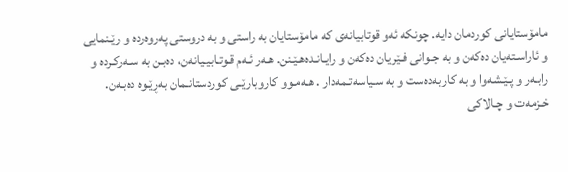مامۆستایانی کوردمان دایە. چونکە ئەو قوتابیانەی کە مامۆستایان بە راستی و بە دروستی پەروەردە و رێـنمایی و ئاراسـتەیان دەکەن و بە جـوانی فـێریان دەکەن و رایـانـدەهـێـنن. هـەر ئـەم قـوتـابیـیانەن، دەبـن بە سـەرکـردە و رابـەر و پـێـشەوا و بە کاربەدەست و بە سـیاسەتـمەدار . هـەمـوو کاروبارێـی کوردستانـمان بەڕێـوە دەبـەن.
خـزمەت و چـالاکی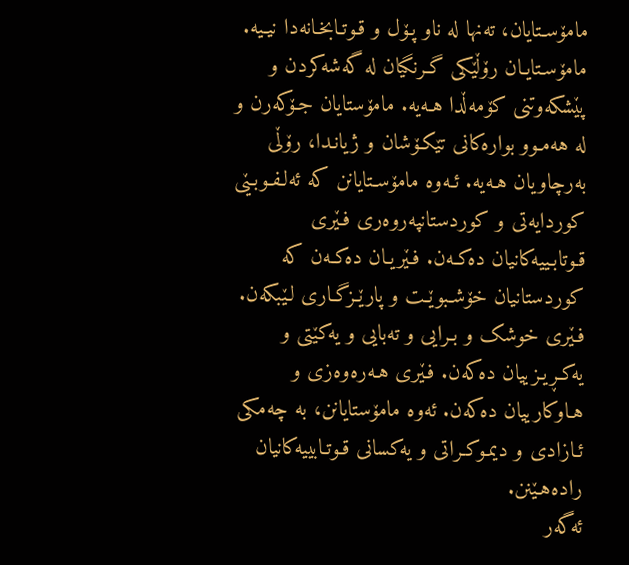مامۆسـتایان، تەنها لە ناو پـۆل و قـوتـابخـانەدا نیـیە. مامۆسـتایـان رۆڵێکی گـرنگیان لە گەشەکردن و پێشکەوتنی کۆمەڵدا هـەیە. مامۆستایان جـۆکەرن و لە هەمـوو بوارەکانی تێکـۆشان و ژیانـدا، رۆڵی بەرچاویان هـەیە. ئـەوە مامۆسـتایانن کە ئەلـفـوبـێی کوردایەتی و کوردستانپەروەری فـێری قـوتابـییەکانیان دەکـەن. فـێریـان دەکـەن کە کوردستانیان خۆشـبوێـت و پارێـزگـاری لـێبکەن. فـێری خوشک و بـرایی و تەبایی و یەکێتی و یەکـڕیـزییان دەکەن. فـێری هـەرەوەزی و هـاوکارییان دەکەن. ئەوە مامۆستایانن، بە چەمکی ئـازادی و دیمـوکـراتی و یەکسانی قـوتـابییەکانیان رادەهـێنن.
ئەگەر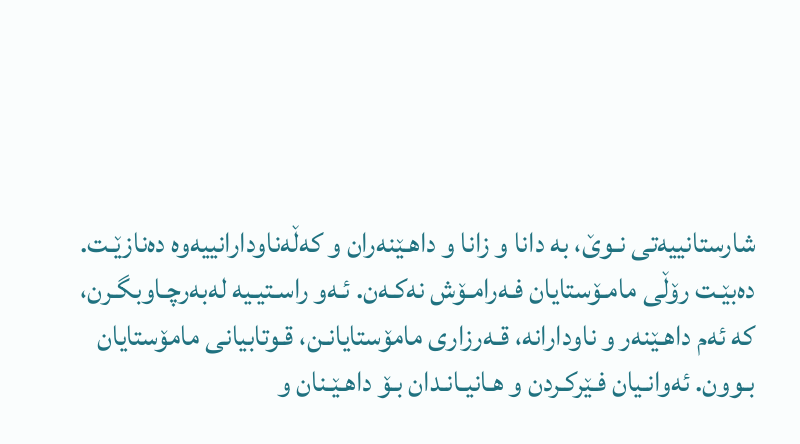شارستانییەتی نـوێ، بە دانا و زانا و داهـێنەران و کەڵەناودارانییەوە دەنازێـت. دەبێـت رۆڵی مامـۆستایان فـەرامـۆش نەکـەن. ئـەو راسـتیـیە لەبەرچـاوبگـرن، کە ئەم داهـێنەر و ناودارانە، قـەرزاری مامۆستایانـن، قـوتابیانی مامۆستایان بـوون. ئەوانـیان فـێرکـردن و هـانیـانـدان بـۆ داهـێـنان و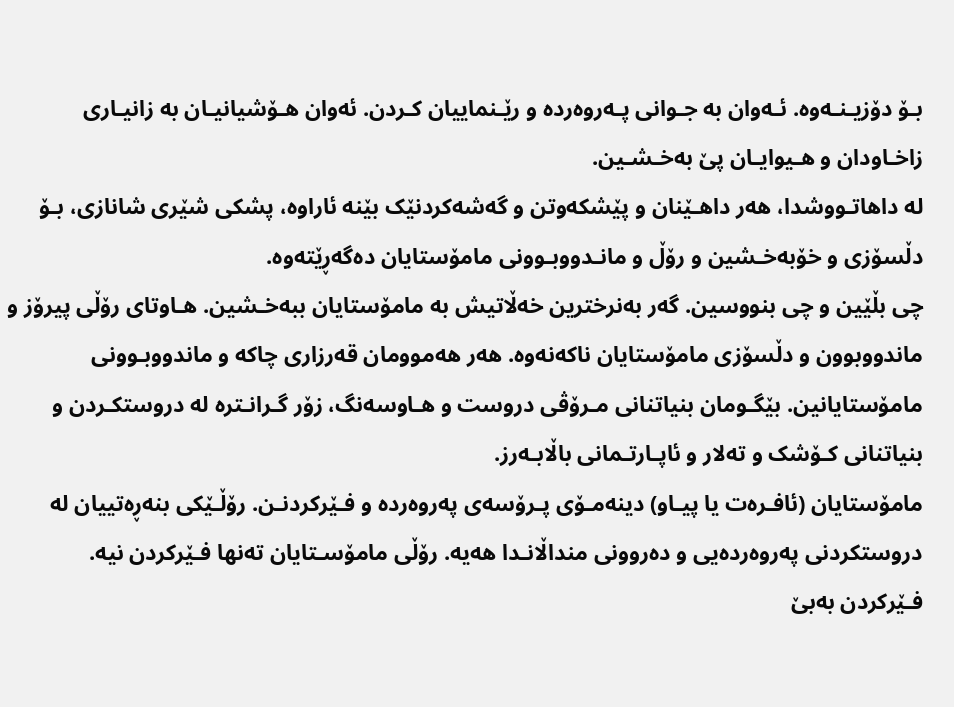بـۆ دۆزیـنـەوە. ئـەوان بە جـوانی پـەروەردە و رێـنماییان کـردن. ئەوان هـۆشیانیـان بە زانیـاری زاخـاودان و هـیوایـان پێ بەخـشـین.
لە داهاتـووشدا، هەر داهـێنان و پێشکەوتن و گەشەکردنێک بێنە ئاراوە، پشکی شێری شانازی، بـۆ دڵسۆزی و خۆبەخـشین و رۆڵ و مانـدووبـوونی مامۆستایان دەگەڕێتەوە.
چی بڵێین و چی بنووسین. گەر بەنرخترین خەڵاتیش بە مامۆستایان ببەخـشین. هـاوتای رۆڵی پیرۆز و ماندووبوون و دڵسۆزی مامۆستایان ناکەنەوە. هەر هەموومان قەرزاری چاکە و ماندووبـوونی مامۆستایانین. بێگـومان بنیاتنانی مـرۆڤی دروست و هـاوسەنگ، زۆر گـرانـترە لە دروستکـردن و بنیاتنانی کـۆشک و تەلار و ئاپـارتـمانی باڵابـەرز.
مامۆستایان (ئافـرەت یا پیـاو) دینەمـۆی پـرۆسەی پەروەردە و فـێرکردنـن. رۆڵـێکی بنەڕەتییان لە دروستکردنی پەروەردەیی و دەروونی منداڵانـدا هەیە. رۆڵی مامۆسـتایان تەنها فـێرکردن نیە. فـێرکردن بەبێ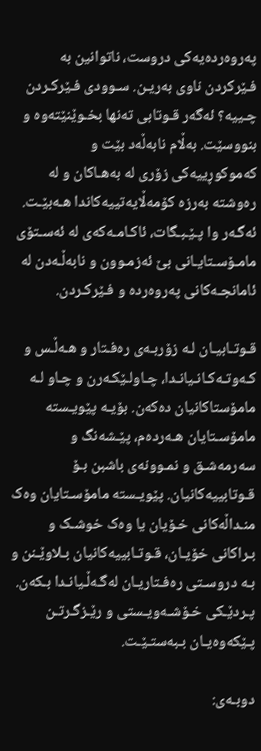پەروەردەیەکی دروست، ناتوانین بە فـێرکردن ناوی بەریـن. سـوودی فـێرکـردن چـییە؟ ئەگەر قـوتابی تەنها بخـوێنێتەوە و بنووسێت. بەڵام نابەڵەد بێت و کەموکوڕییەکی زۆری لە بەهـاکان و لە رەوشتە بەرزە کۆمەڵایەتییەکاندا هـەبێـت. ئەگـەر وا پـێـبـگات، ئاکـامـەکەی لە ئەسـتۆی مامـۆسـتایـانی بێ ئەزمـوون و نابەڵـەدن لە ئامانجـەکانی پەروەردە و فـێرکـردن.

قـوتـابیـان لـە زۆربـەی رەفـتار و هـەڵـس و کـەوتـەکـانـیانـدا، چـاولـێکـەرن و چـاو لـە مامۆستاکانیان دەکەن. بۆیـە پێویـستە مامۆسـتایان هـەردەم، پێـشەنگ و سەرمەشـق و نمـوونەی باشبن بـۆ قـوتابییەکانیان. پێویـستە مامۆسـتایان وەک منـداڵەکانی خـۆیان یا وەک خوشـک و بـراکانی خۆیـان، قـوتـابییەکانیان بـلاوێـنن و بـە دروسـتی رەفـتاریـان لەگـەڵـیانـدا بـکەن. پـردێـکی خـۆشـەویـستی و رێـزگـرتـن پـێکەوەیـان بـبەستـێـت.

دوبـەی: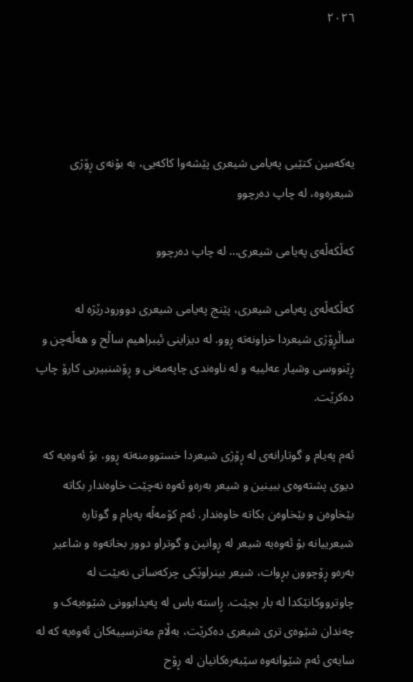٢٠٢٦




یەکەمین کتێبی پەیامی شیعری پێشەوا کاکەیی، بە بۆنەی ڕۆژی شیعرەوە، لە چاپ دەرچوو

کەڵکەڵەی پەیامی شیعری… لە چاپ دەرچوو

کەڵکەڵەی پەیامی شیعری، پێنج پەیامی شیعری دوورودرێژە لە ساڵڕۆژی شیعردا خراونەتە ڕوو. لە دیزاینی ئیبراهیم ساڵح و هەڵەچن و ڕێنووسی وشیار عەلییە و لە ناوەندی چاپەمەنی و ڕۆشنبیریی کارۆ چاپ دەکرێت.

ئەم پەیام و گوتارانەی لە ڕۆژی شیعردا خستوومنەتە ڕوو، بۆ ئەوەیە کە دیوی پشتەوەی ببینین و شیعر بەرەو ئەوە نەچێت خاوەندار بکاتە بێخاوەن و بێخاوەن بکاتە خاوەندار. ئەم کۆمەڵە پەیام و گوتارە شیعرییانە بۆ ئەوەیە شیعر لە ڕوانین و گوتراو دوور بخاتەوە و شاعیر بەرەو ڕۆچوون بڕوات، شیعر بینراوێکی چرکەساتی نەبێت لە چاوترووکانێکدا لە بار بچێت. ڕاستە باس لە پەیدابوونی شێوەیەک و چەندان شێوەی تری شیعری دەکرێت، بەڵام مەترسییەکان ئەوەیە کە لە سایەی ئەم شێوانەوە سێبەرەکانیان لە ڕۆح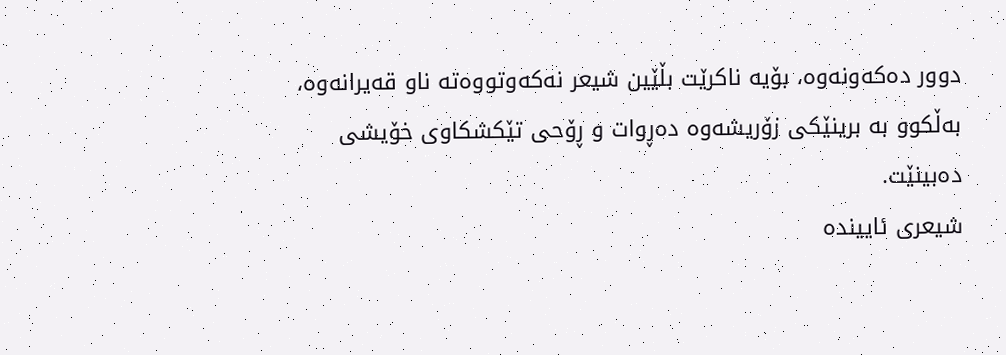دوور دەکەونەوە، بۆیە ناکرێت بڵێین شیعر نەکەوتووەته‌ ناو قەیرانەوە، بەڵکوو بە برینێکی زۆریشەوە دەڕوات و ڕۆحی تێکشکاوی خۆیشی دەبینێت.
شیعری ئایيندە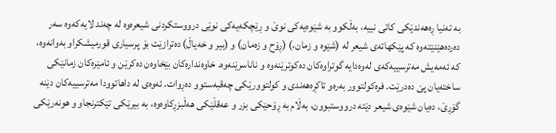بە تەنیا ڕەهەندێکی کاتی نییە، بەڵکوو بە شێوەیەکی نوێ و ڕێچکەیەکی نوێی درووستکردنی شیعرەوە لە چەند لایەکەوە سەر دەردەهێنێتەوە کە پێکهاتەی شیعر لە (شێوە و زمان،) (ڕۆح و زەمان) و (بیر و خەیاڵ) دەترازێت بۆ پرسیاری قورمیشکراو بەوانەوە، کە ئەمەیش مەترسییەکەى لەوەدایە گوتراوەکان دەکوترێنەوە و ناناسرێنەوە. خاوەندارەکان بێخاوەن دەکرێن و ئامێرەکان زمانێکی ساختەیان پێ دەدرێت. فرەکولتوور بەرەو تاکڕەهەندی و کولتوورێکی چەقبەستوو دەڕوات. ئەوەی لە داهاتوودا مەترسییەکان دێنە گۆڕێ، دەیان شێوەی شیعر دێتە درووستبوون، بەڵام بە ڕۆحێکی بزر و عەقڵێکی هەڵبزڕکاوەوە، بە بیرێکی تێکترنجاو و هونەرێکی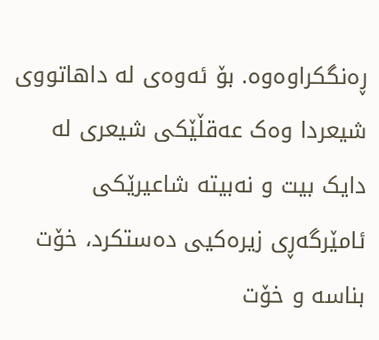ڕەنگکراوەوە. بۆ ئەوەی لە داهاتووی شیعردا وەک عەقڵێکی شیعری لە دایک بیت و نەبیتە شاعیرێکی ئامێرگەڕی زیرەکيی دەستکرد، خۆت بناسە و خۆت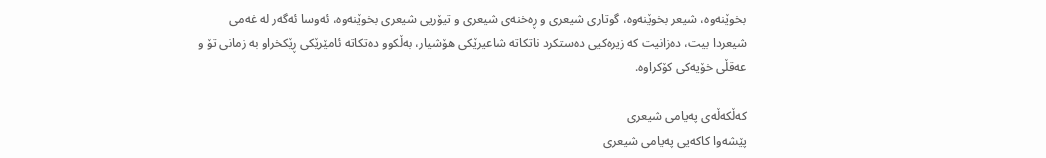بخوێنەوە، شیعر بخوێنەوە، گوتاری شیعری و ڕەخنەی شیعری و تیۆريی شیعری بخوێنەوە، ئەوسا ئه‌گەر لە غەمی شیعردا بیت، دەزانیت کە زیرەکيی دەستکرد ناتکاتە شاعیرێکی هۆشیار، بەڵکوو دەتکاتە ئامێرێکی ڕێکخراو بە زمانی تۆ و عەقڵی خۆیەکی کۆکراوە.

کەڵکەڵەی پەیامی شیعری
پێشەوا کاکەیی پەیامی شیعری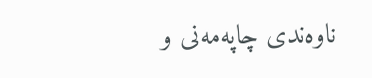ناوەندی چاپەمەنی و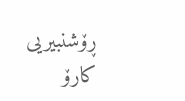ڕۆشنبیریی کارۆ